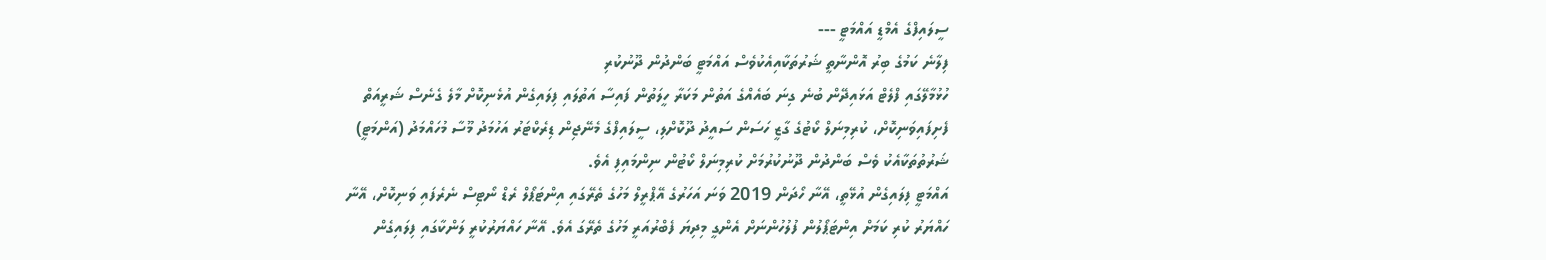ސީލައިފްގެ އެމްޑީ އައްމަޓީ ---
ފިލާނެ ކަމުގެ ބިރު އޮންނާތީ ޝަރުތަކާއިއެކުވެސް އައްމަޓީ ބަންދުން ދޫނުކުރި
ހުޅުމާލޭގައި ފްލެޓް އަޅައިދޭން ބުނެ ގިނަ ބައެއްގެ އަތުން މަކަރާ ހީލަތުން ފައިސާ އަތުލައި ފިލައިގެން އުޅެނިކޮށް މާލެ ގެނެސް ޝަރީއަތް ފެށިފައިވަނިކޮށް، ކުރިމިނަލް ކޯޓުގެ ގާޒީ ހަސަން ސައީދު ދޫކޮށްލި، ސީލައިފްގެ މެނޭޖިން ޑިރެކްޓަރު އަހުމަދު މޫސާ މުހައްމަދު (އަންމަޓީ) ޝަރުތުތަކާއެކު ވެސް ބަންދުން ދޫނުކުރުމަށް ކުރިމިނަލް ކޯޓުން ނިންމައިފި އެވެ.
އައްމަޓީ ފިލައިގެން އުޅޭތީ، އޭނާ ހޯދަން 2019 ވަނަ އަހަރުގެ އޭޕްރީލް މަހުގެ ތެރޭގައި އިންޓަޕޯލް ރެޑް ނޯޓިސް ނެރެފައި ވަނިކޮށް، އޭނާ ހައްޔަރު ކުރި ކަމަށް އިންޓަޕޯލުން ފުލުހުންނަށް އެންގީ މިދިޔަ ފެބްރުއަރީ މަހުގެ ތެރޭގަ އެވެ. އޭނާ ހައްޔަރުކުރީ ލަންކާގައި ފިލައިގެން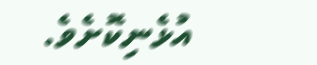އުޅެނިކޮށެވެ.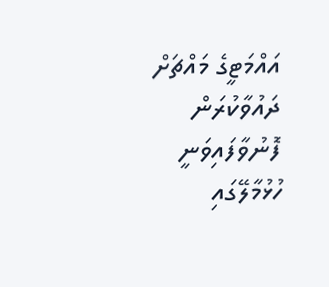އައްމަޓީގެ މައްޗަށް ދައުވާކުރަން ފޮނުވާފައިވަނީ ހުޅުމާލޭގައި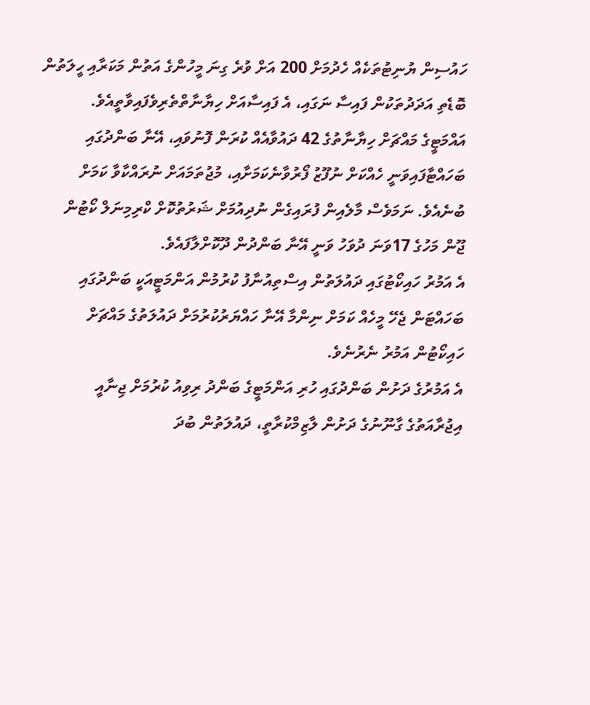ހައުސިން ޔުނިޓުތަކެއް ހެދުމަށް 200 އަށް ވުރެ ގިނަ މީހުންގެ އަތުން މަކަރާއި ހީލަތުން ބޮޑެތި އަދަދުތަކުން ފައިސާ ނަގައި، އެ ފައިސާއަށް ހިޔާނާތްތެރިވެފައިވާތީއެވެ.
އައްމަޓީގެ މައްޗަށް ހިޔާނާތުގެ 42 ދައުވާއެއް ކުރަން ފޮނުވައި، އޭނާ ބަންދުގައި ބަހައްޓާފައިވަނީ ހެއްކަށް ނުފޫޒު ފޯރުވާނެކަމަށާއި، މުޖުތަމައަށް ނުރައްކާވާ ކަމަށް ބުނެއެވެ. ނަމަވެސް މާލެއިން ފުރައިގެން ނުދިއުމަށް ޝަރުތުކޮށް ކްރިމިނަލް ކޯޓުން ޖޫން މަހުގެ 17ވަނަ ދުވަހު ވަނީ އޭނާ ބަންދުން ދޫކޮށްލާފައެވެ.
އެ އަމުރު ހައިކޯޓުގައި ދައުލަތުން އިސްތިއުނާފު ކުރުމުން އަންމަޓީއަކީ ބަންދުގައި ބަހައްޓަން ޖެހޭ މީހެއް ކަމަށް ނިންމާ އޭނާ ހައްޔަރުކުރުމަށް ދައުލަތުގެ މައްޗަށް ހައިކޯޓުން އަމުރު ނެރުނެވެ.
އެ އަމުރުގެ ދަށުން ބަންދުގައި ހުރި އަންމަޓީގެ ބަންދު ރިވިއު ކުރުމަށް ޖިނާއީ އިޖުރާއަތުގެ ގާނޫނުގެ ދަށުން ލާޒިމްކުރާތީ، ދައުލަތުން ބުދަ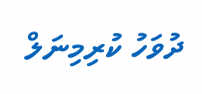ދުވަހު ކުރިމިނަލް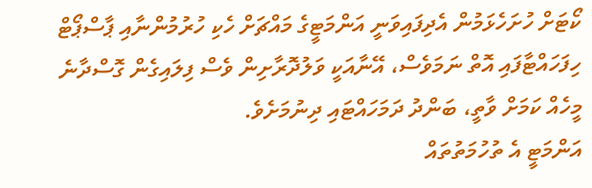ކޯޓަށް ހުށަހެޅަމުން އެދިފައިވަނީ އަންމަޓީގެ މައްޗަށް ހެކި ހުރުމުންނާއި ޕާސްޕޯޓް ހިފަހައްޓާފައި އޮތް ނަމަވެސް، އޭނާއަކީ ވަލުދޮރާށިން ވެސް ފިލައިގެން ގޮސްދާނެ މީހެއް ކަމަށް ވާތީ، ބަންދު ދަމަހައްޓައި ދިނުމަށެވެ.
އަންމަޓީ އެ ތުހުމަތުތައް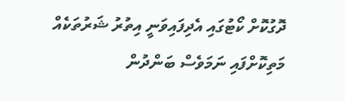ދޮގުކޮށް ކޯޓުގައި އެދިފައިވަނީ އިތުރު ޝަރުތަކެއް މަތިކޮށްފައި ނަމަވެސް ބަންދުން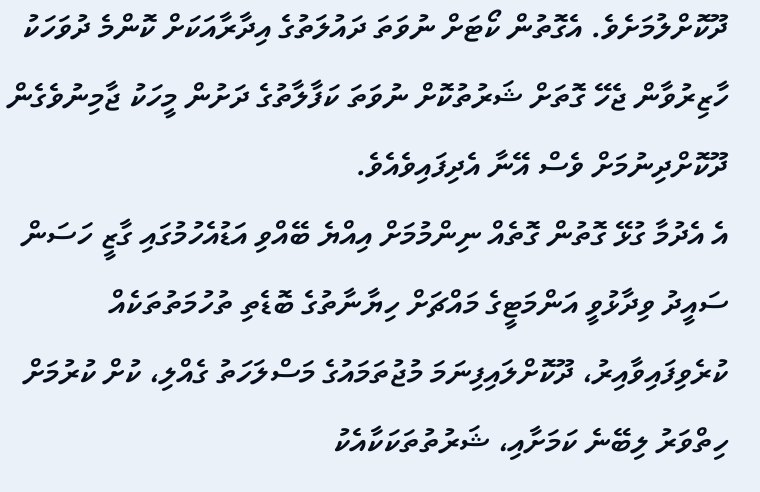ދޫކޮށްލުމަށެވެ. އެގޮތުން ކޯޓަށް ނުވަތަ ދައުލަތުގެ އިދާރާއަކަށް ކޮންމެ ދުވަހަކު ހާޒިރުވާން ޖެހޭ ގޮތަށް ޝަރުތުކޮށް ނުވަތަ ކަފާލާތުގެ ދަށުން މީހަކު ޖާމިނުވެގެން ދޫކޮށްދިނުމަށް ވެސް އޭނާ އެދިފައިވެއެވެ.
އެ އެދުމާ ގުޅޭ ގޮތުން ގޮތެއް ނިންމުމަށް އިއްޔެ ބޭއްވި އަޑުއެހުމުގައި ގާޒީ ހަސަން ސައީދު ވިދާޅުވީ އަންމަޓީގެ މައްޗަށް ހިޔާނާތުގެ ބޮޑެތި ތުހުމަތުތަކެއް ކުރެވިފައިވާއިރު، ދޫކޮށްލައިފިނަމަ މުޖުތަމައުގެ މަސްލަހަތު ގެއްލި، ކުށް ކުރުމަށް ހިތްވަރު ލިބޭނެ ކަމަށާއި، ޝަރުތުތަކަކާއެކު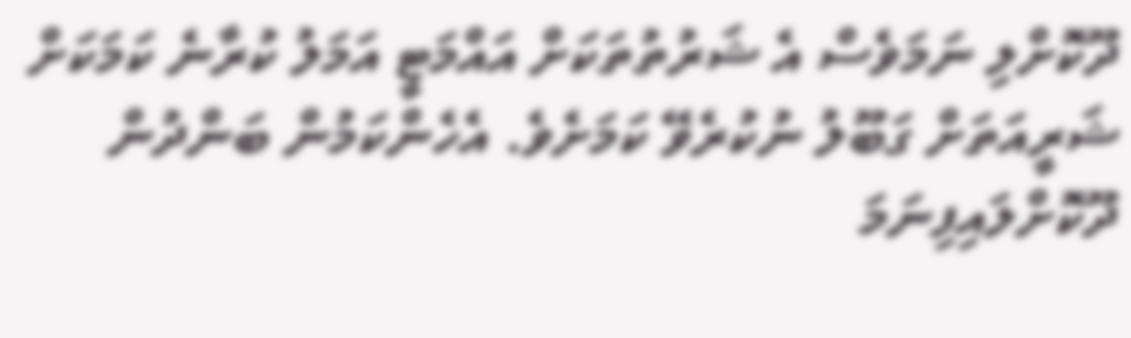ދޫކޮށްލި ނަމަވެސް އެ ޝަރުތުތަކަށް އައްމަޓީ އަމަލު ކުރާނެ ކަމަކަށް ޝަރީއަތަށް ގަބޫލު ނުކުރެވޭ ކަމަށެވެ. އެހެންކަމުން ބަންދުން ދޫކޮށްލައިފިނަމަ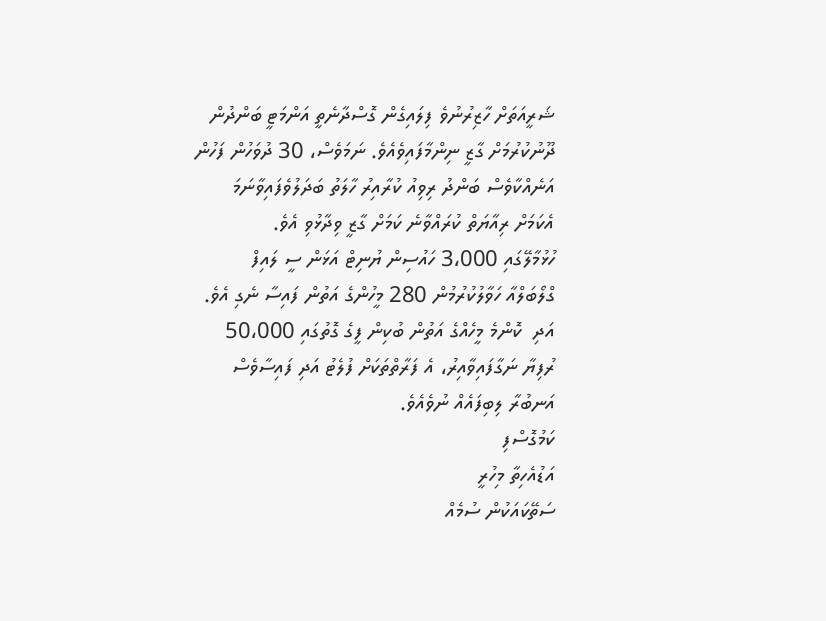ޝަރީއަތަށް ހާޒިރުނުވެ ފިލައިގެން ގޮސްދާނެތީ އަންމަޓީ ބަންދުން ދޫނުކުރުމަށް ގާޒީ ނިންމާފައިވެއެވެ. ނަމަވެސް، 30 ދުވަހުން ފަހުން އަނެއްކާވެސް ބަންދު ރިވިއު ކުރާއިރު ހާލަތު ބަދަލުވެފައިވާނަމަ އެކަމަށް ރިއާޔަތް ކުރައްވާނެ ކަމަށް ގާޒީ ވިދާޅުވި އެވެ.
ހުޅުމާލޭގައި 3،000 ހައުސިން ޔުނިޓް އަޅަން ސީ ލައިފް ގްލޯބަލްއާ ހަވާލުކުރުމުން 280 މީހުންގެ އަތުން ފައިސާ ނެގި އެވެ. އަދި  ކޮންމެ މީހެއްގެ އަތުން ބުކިން ފީގެ ގޮތުގައި 50،000 ރުފިޔާ ނަގާފައިވާއިރު، އެ ފަރާތްތަކަށް ފުލެޓު އަދި ފައިސާވެސް އަނބުރާ ލިބިފައެއް ނުވެއެވެ.
ކަމުގޮސްފި
އަޑުއެހިތާ މިހުރީ
ސަތޭކައަކުން ސުމެއް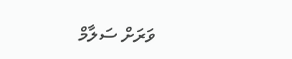ވަރަށް ސަލާމް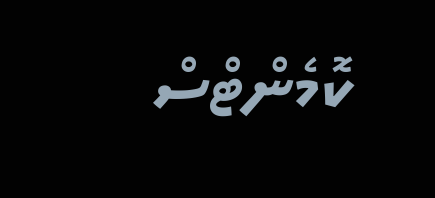ކޮމެންޓްސް